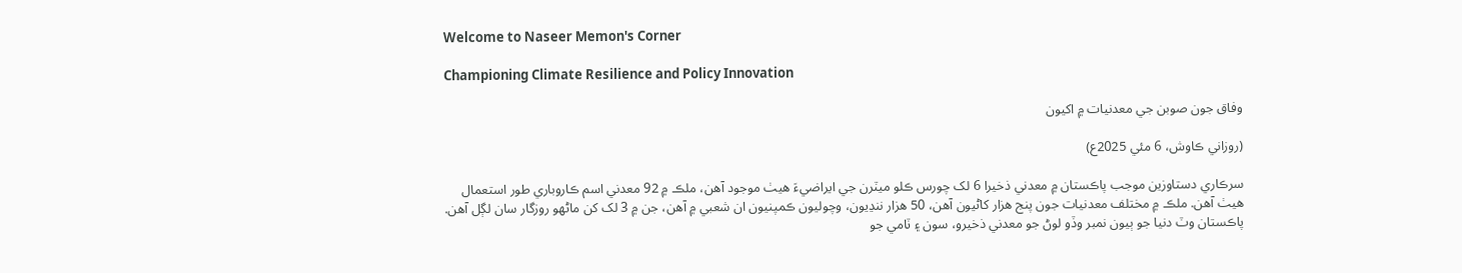Welcome to Naseer Memon's Corner

Championing Climate Resilience and Policy Innovation

وفاق جون صوبن جي معدنيات ۾ اکيون

(روزاني ڪاوش، 6 مئي 2025ع)

سرڪاري دستاوزين موجب پاڪستان ۾ معدني ذخيرا 6 لک چورس ڪلو ميٽرن جي ايراضيءَ هيٺ موجود آهن، ملڪ ۾ 92 معدني اسم ڪاروباري طور استعمال هيٺ آهن. ملڪ ۾ مختلف معدنيات جون پنج هزار کاڻيون آهن، 50 هزار ننڍيون، وچوليون ڪمپنيون ان شعبي ۾ آهن، جن ۾ 3 لک کن ماڻهو روزگار سان لڳل آهن. پاڪستان وٽ دنيا جو ٻيون نمبر وڏو لوڻ جو معدني ذخيرو، سون ۽ ٽامي جو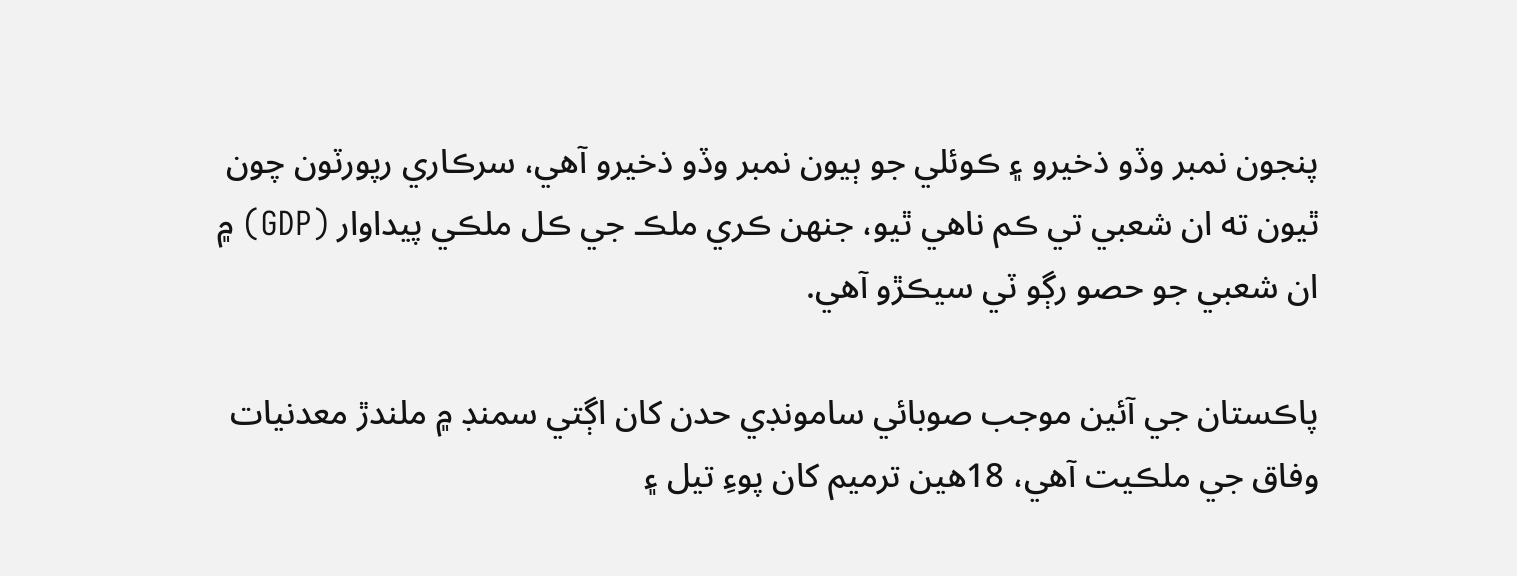پنجون نمبر وڏو ذخيرو ۽ ڪوئلي جو ٻيون نمبر وڏو ذخيرو آهي، سرڪاري رپورٽون چون ٿيون ته ان شعبي تي ڪم ناهي ٿيو، جنهن ڪري ملڪ جي ڪل ملڪي پيداوار (GDP) ۾ ان شعبي جو حصو رڳو ٽي سيڪڙو آهي.

پاڪستان جي آئين موجب صوبائي سامونڊي حدن کان اڳتي سمنڊ ۾ ملندڙ معدنيات وفاق جي ملڪيت آهي، 18هين ترميم کان پوءِ تيل ۽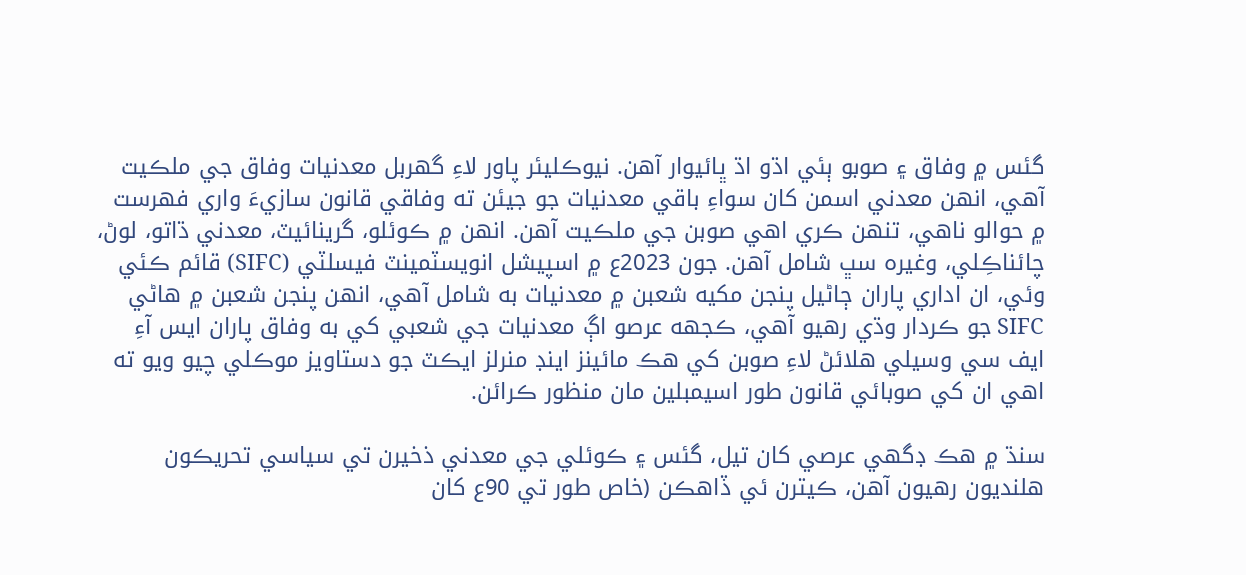گئس ۾ وفاق ۽ صوبو ٻئي اڌو اڌ ڀائيوار آهن. نيوڪليئر پاور لاءِ گهربل معدنيات وفاق جي ملڪيت آهي، انهن معدني اسمن کان سواءِ باقي معدنيات جو جيئن ته وفاقي قانون سازيءَ واري فهرست ۾ حوالو ناهي، تنهن ڪري اهي صوبن جي ملڪيت آهن. انهن ۾ ڪوئلو، گرينائيٽ، معدني ڌاتو، لوڻ، چائناڪِلي، وغيره سڀ شامل آهن. جون 2023ع ۾ اسپيشل انويسٽمينٽ فيسلٽي (SIFC) قائم ڪئي وئي، ان اداري پاران ڄاڻيل پنجن مکيه شعبن ۾ معدنيات به شامل آهي، انهن پنجن شعبن ۾ هاڻي SIFC جو ڪردار وڌي رهيو آهي، ڪجهه عرصو اڳ معدنيات جي شعبي کي به وفاق پاران ايس آءِ ايف سي وسيلي هلائڻ لاءِ صوبن کي هڪ مائينز اينڊ منرلز ايڪٽ جو دستاويز موڪلي چيو ويو ته اهي ان کي صوبائي قانون طور اسيمبلين مان منظور ڪرائن.

سنڌ ۾ هڪ ڊگهي عرصي کان تيل، گئس ۽ ڪوئلي جي معدني ذخيرن تي سياسي تحريڪون هلنديون رهيون آهن، ڪيترن ئي ڏاهڪن (خاص طور تي 90ع کان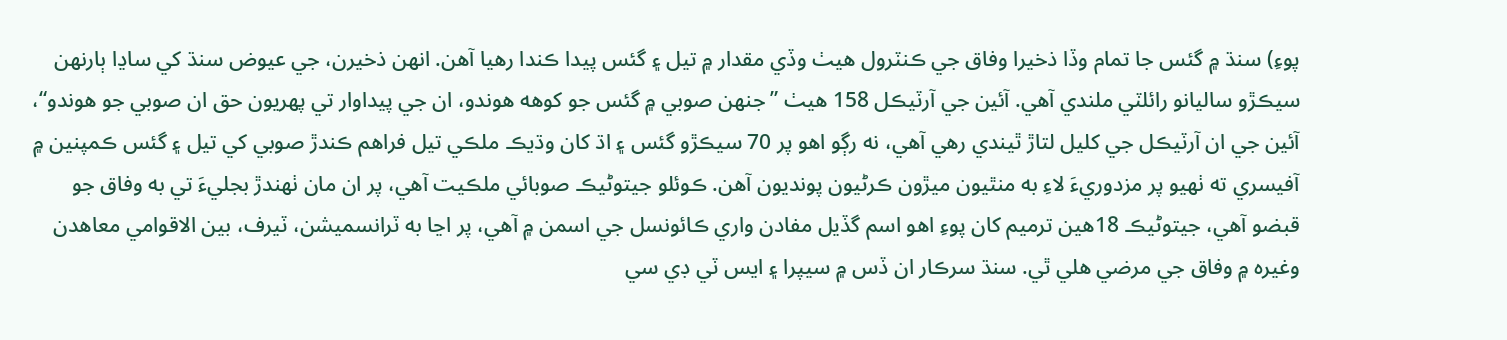پوءِ) سنڌ ۾ گئس جا تمام وڏا ذخيرا وفاق جي ڪنٽرول هيٺ وڏي مقدار ۾ تيل ۽ گئس پيدا ڪندا رهيا آهن. انهن ذخيرن، جي عيوض سنڌ کي ساڍا ٻارنهن سيڪڙو ساليانو رائلٽي ملندي آهي. آئين جي آرٽيڪل 158 هيٺ ”جنهن صوبي ۾ گئس جو کوهه هوندو، ان جي پيداوار تي پهريون حق ان صوبي جو هوندو“، آئين جي ان آرٽيڪل جي کليل لتاڙ ٿيندي رهي آهي، نه رڳو اهو پر 70 سيڪڙو گئس ۽ اڌ کان وڌيڪ ملڪي تيل فراهم ڪندڙ صوبي کي تيل ۽ گئس ڪمپنين ۾ آفيسري ته ٺهيو پر مزدوريءَ لاءِ به منٿيون ميڙون ڪرڻيون پونديون آهن. ڪوئلو جيتوڻيڪ صوبائي ملڪيت آهي، پر ان مان ٺهندڙ بجليءَ تي به وفاق جو قبضو آهي، جيتوڻيڪ 18هين ترميم کان پوءِ اهو اسم گڏيل مفادن واري ڪائونسل جي اسمن ۾ آهي، پر اڃا به ٽرانسميشن، ٽيرف، بين الاقوامي معاهدن وغيره ۾ وفاق جي مرضي هلي ٿي. سنڌ سرڪار ان ڏس ۾ سيپرا ۽ ايس ٽي ڊي سي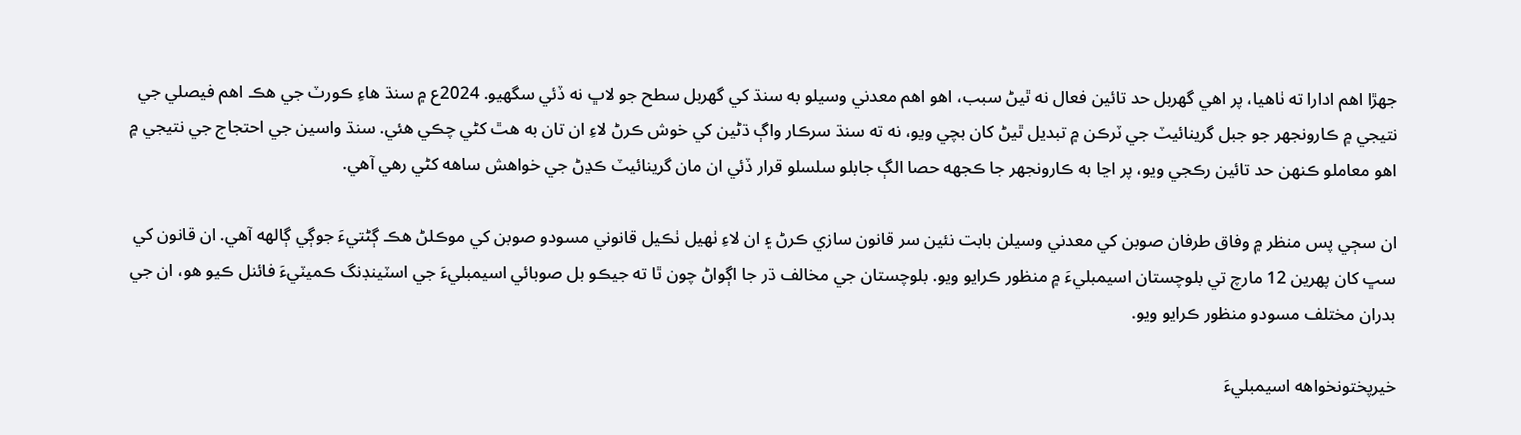جهڙا اهم ادارا ته ٺاهيا، پر اهي گهربل حد تائين فعال نه ٿيڻ سبب، اهو اهم معدني وسيلو به سنڌ کي گهربل سطح جو لاڀ نه ڏئي سگهيو. 2024ع ۾ سنڌ هاءِ ڪورٽ جي هڪ اهم فيصلي جي نتيجي ۾ ڪارونجهر جو جبل گرينائيٽ جي ٽرڪن ۾ تبديل ٿيڻ کان بچي ويو، نه ته سنڌ سرڪار واڳ ڌڻين کي خوش ڪرڻ لاءِ ان تان به هٿ کڻي چڪي هئي. سنڌ واسين جي احتجاج جي نتيجي ۾ اهو معاملو ڪنهن حد تائين رڪجي ويو، پر اڃا به ڪارونجهر جا ڪجهه حصا الڳ جابلو سلسلو قرار ڏئي ان مان گرينائيٽ ڪڍڻ جي خواهش ساهه کڻي رهي آهي.

ان سڄي پس منظر ۾ وفاق طرفان صوبن کي معدني وسيلن بابت نئين سر قانون سازي ڪرڻ ۽ ان لاءِ ٺهيل ٺڪيل قانوني مسودو صوبن کي موڪلڻ هڪ ڳڻتيءَ جوڳي ڳالهه آهي. ان قانون کي سڀ کان پهرين 12 مارچ تي بلوچستان اسيمبليءَ ۾ منظور ڪرايو ويو. بلوچستان جي مخالف ڌر جا اڳواڻ چون ٿا ته جيڪو بل صوبائي اسيمبليءَ جي اسٽينڊنگ ڪميٽيءَ فائنل ڪيو هو، ان جي بدران مختلف مسودو منظور ڪرايو ويو.

خيرپختونخواهه اسيمبليءَ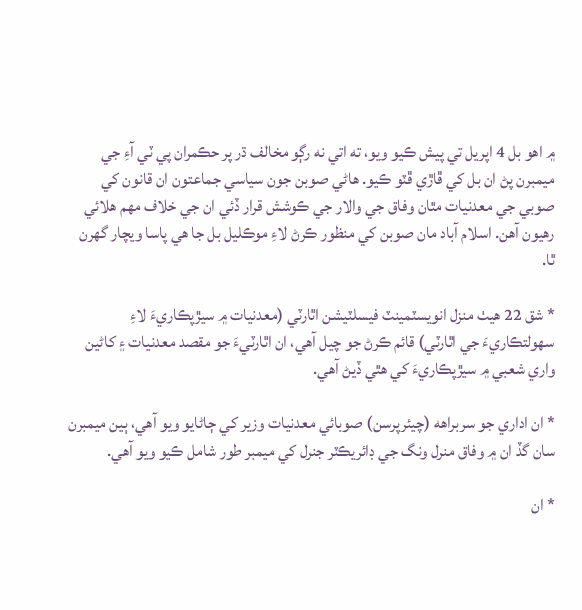۾ اهو بل 4 اپريل تي پيش ڪيو ويو، ته اتي نه رڳو مخالف ڌر پر حڪمران پي ٽي آءِ جي ميمبرن پڻ ان بل کي ڦاڙي ڦٽو ڪيو. هاڻي صوبن جون سياسي جماعتون ان قانون کي صوبي جي معدنيات مٿان وفاق جي والار جي ڪوشش قرار ڏئي ان جي خلاف مهم هلائي رهيون آهن. اسلام آباد مان صوبن کي منظور ڪرڻ لاءِ موڪليل بل جا هي پاسا ويچار گهرن ٿا.

* شق 22 هيٺ منزل انويسٽمينٽ فيسلٽيشن اٿارٽي (معدنيات ۾ سيڙپڪاريءَ لاءِ سهولتڪاريءَ جي اٿارٽي) قائم ڪرڻ جو چيل آهي، ان اٿارٽيءَ جو مقصد معدنيات ۽ کاڻين واري شعبي ۾ سيڙپڪاريءَ کي هٿي ڏيڻ آهي.

* ان اداري جو سربراهه (چيئرپرسن) صوبائي معدنيات وزير کي ڄاڻايو ويو آهي، ٻين ميمبرن سان گڏ ان ۾ وفاق منرل ونگ جي ڊائريڪٽر جنرل کي ميمبر طور شامل ڪيو ويو آهي.

* ان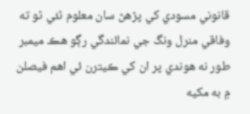قانوني مسودي کي پڙهڻ سان معلوم ٿئي ٿو ته وفاقي منرل ونگ جي نمائندگي رڳو هڪ ميمبر طور نه هوندي پر ان کي ڪيترن ئي اهم فيصلن ۾ به مکيه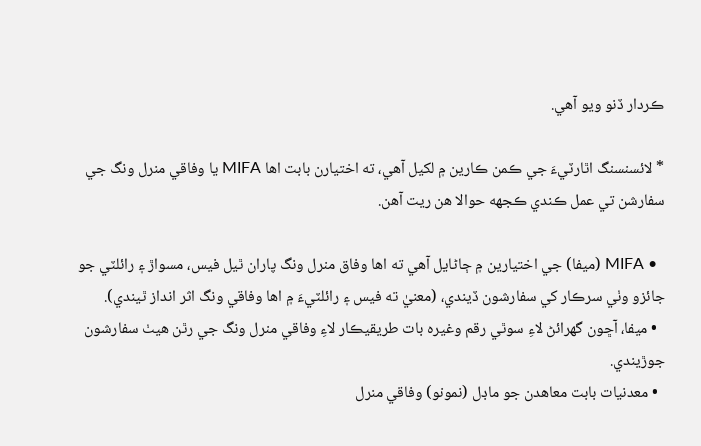ڪردار ڏنو ويو آهي.

* لائسنسنگ اٿارٽيءَ جي ڪمن ڪارين ۾ لکيل آهي، ته اختيارن بابت اها MIFA يا وفاقي منرل ونگ جي سفارشن تي عمل ڪندي ڪجهه حوالا هن ريت آهن.

  • MIFA (ميفا) جي اختيارين ۾ ڄاڻايل آهي ته اها وفاق منرل ونگ پاران ٿيل فيس، مسواڙ ۽ رائلٽي جو جائزو وٺي سرڪار کي سفارشون ڏيندي، (معنيٰ ته فيس ۽ رائلٽيءَ ۾ اها وفاقي ونگ اثر انداز ٿيندي).
  • ميفا، آڇون گهرائڻ لاءِ سوٿي رقم وغيره بات طريقيڪار لاءِ وفاقي منرل ونگ جي رٿن هيٺ سفارشون جوڙيندي.
  • معدنيات بابت معاهدن جو ماڊل (نمونو) وفاقي منرل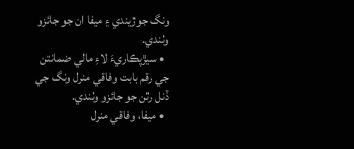ونگ جوڙيندي ۽ ميفا ان جو جائزو وٺندي.
  • سيڙپڪاريءَ لاءِ مالي ضمانتن جي رقم بابت وفاقي منرل ونگ جي ڏنل رٿن جو جائزو وٺندي.
  • ميفا، وفاقي منرل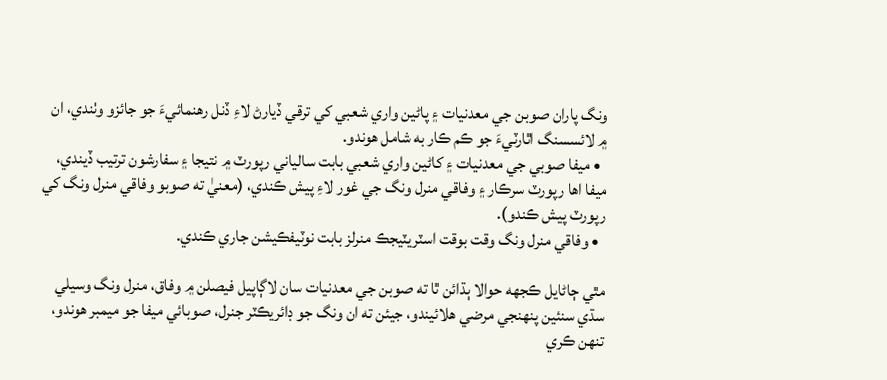ونگ پاران صوبن جي معدنيات ۽ پاڻين واري شعبي کي ترقي ڏيارڻ لاءِ ڏنل رهنمائيءَ جو جائزو وٺندي، ان ۾ لائسسنگ اٿارٽيءَ جو ڪم ڪار به شامل هوندو.
  • ميفا صوبي جي معدنيات ۽ کاڻين واري شعبي بابت سالياني رپورٽ ۾ نتيجا ۽ سفارشون ترتيب ڏيندي، ميفا اها رپورٽ سرڪار ۽ وفاقي منرل ونگ جي غور لاءِ پيش ڪندي، (معنيٰ ته صوبو وفاقي منرل ونگ کي رپورٽ پيش ڪندو).
  • وفاقي منرل ونگ وقت بوقت اسٽريٽيجڪ منرلز بابت نوٽيفڪيشن جاري ڪندي.

مٿي ڄاڻايل ڪجهه حوالا ٻڌائن ٿا ته صوبن جي معدنيات سان لاڳاپيل فيصلن ۾ وفاق، منرل ونگ وسيلي سڌي سنئين پنهنجي مرضي هلائيندو، جيئن ته ان ونگ جو ڊائريڪٽر جنرل، صوبائي ميفا جو ميمبر هوندو، تنهن ڪري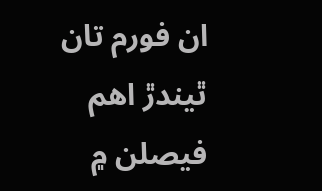ان فورم تان ٿيندڙ اهم فيصلن ۾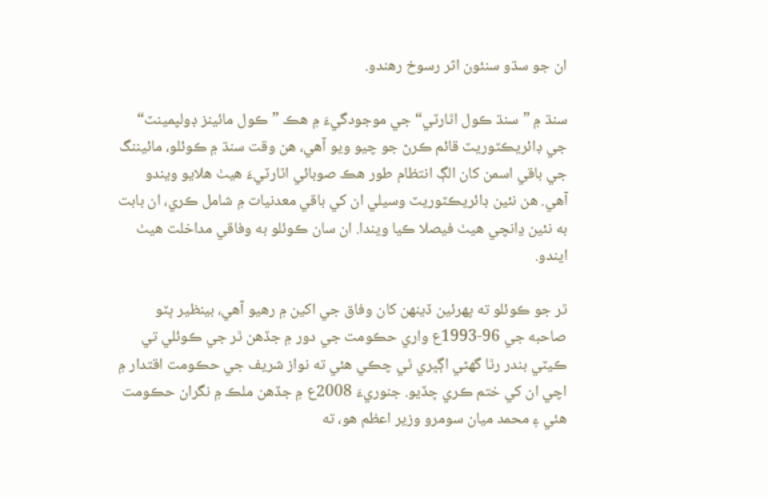ان جو سڌو سنئون اثر رسوخ رهندو.

سنڌ ۾ ”سنڌ ڪول اٿارٽي“ جي موجودگيءَ ۾ هڪ ”ڪول مائينز ڊولپمينٽ“ جي ڊائريڪٽوريٽ قائم ڪرڻ جو چيو ويو آهي، هن وقت سنڌ ۾ ڪوئلو، مائيننگ جي باقي اسمن کان الڳ انتظام طور هڪ صوبائي اٿارٽيءَ هيٺ هلايو ويندو آهي. هن نئين ڊائريڪٽوريٽ وسيلي ان کي باقي معدنيات ۾ شامل ڪري، ان بابت به نئين ڍانچي هيٺ فيصلا ڪيا ويندا. ان سان ڪوئلو به وفاقي مداخلت هيٺ ايندو.

ٿر جو ڪوئلو ته پهرئين ڏينهن کان وفاق جي اکين ۾ رهيو آهي، بينظير ڀٽو صاحبه جي 96-1993ع واري حڪومت جي دور ۾ جڏهن ٿر جي ڪوئلي تي ڪيٽي بندر رٿا گهڻي اڳڀري ٿي چڪي هئي ته نواز شريف جي حڪومت اقتدار ۾ اچي ان کي ختم ڪري ڇڏيو. جنوريءَ 2008ع ۾ جڏهن ملڪ ۾ نگران حڪومت هئي ۽ محمد ميان سومرو وزير اعظم هو، ته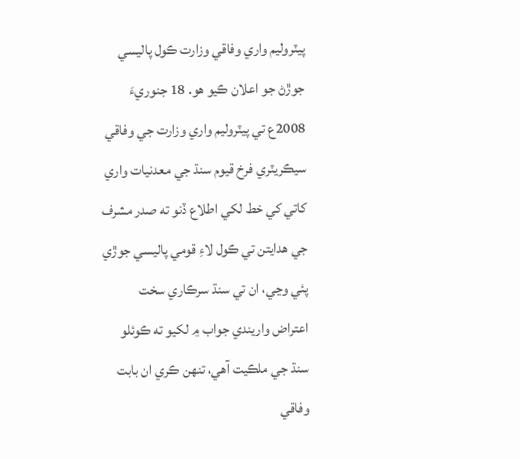پيٽروليم واري وفاقي وزارت ڪول پاليسي جوڙڻ جو اعلان ڪيو هو. 18 جنوريءَ 2008ع تي پيٽروليم واري وزارت جي وفاقي سيڪريٽري فرخ قيوم سنڌ جي معدنيات واري کاتي کي خط لکي اطلاع ڏنو ته صدر مشرف جي هدايتن تي ڪول لاءِ قومي پاليسي جوڙي پئي وڃي، ان تي سنڌ سرڪاري سخت اعتراض واريندي جواب ۾ لکيو ته ڪوئلو سنڌ جي ملڪيت آهي، تنهن ڪري ان بابت وفاقي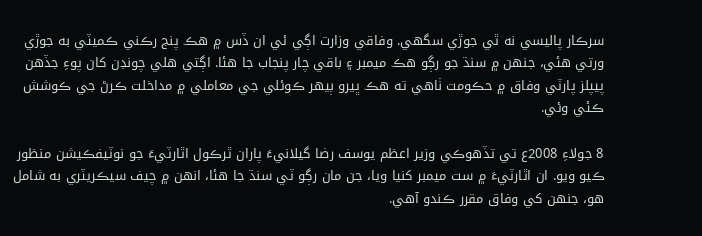سرڪار پاليسي نه ٿي جوڙي سگهي. وفاقي وزارت اڳي ئي ان ڏس ۾ هڪ پنج رڪني ڪميٽي به جوڙي ورتي هئي، جنهن ۾ سنڌ جو رڳو هڪ ميمبر ۽ باقي چار پنجاب جا هئا. اڳتي هلي چونڊن کان پوءِ جڏهن پيپلز پارٽي وفاق ۾ حڪومت ٺاهي ته هڪ ڀيرو ٻيهر ڪوئلي جي معاملي ۾ مداخلت ڪرڻ جي ڪوشش ڪئي وئي.

8 جولاءِ 2008ع تي تڏهوڪي وزير اعظم يوسف رضا گيلانيءَ پاران ٿرڪول اٿارٽيءَ جو نوٽيفڪيشن منظور ڪيو ويو. ان اٿارٽيءَ ۾ ست ميمبر کنيا ويا، جن مان رڳو ٽي سنڌ جا هئا، انهن ۾ چيف سيڪريٽري به شامل هو، جنهن کي وفاق مقرر ڪندو آهي.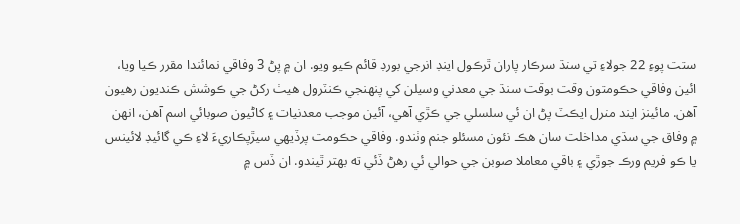ستت پوءِ 22 جولاءِ تي سنڌ سرڪار پاران ٿرڪول اينڊ انرجي بورڊ قائم ڪيو ويو. ان ۾ پڻ 3 وفاقي نمائندا مقرر ڪيا ويا، ائين وفاقي حڪومتون وقت بوقت سنڌ جي معدني وسيلن کي پنهنجي ڪنٽرول هيٺ رکڻ جي ڪوشش ڪنديون رهيون آهن. مائينز ايند منرل ايڪٽ پڻ ان ئي سلسلي جي ڪڙي آهي، آئين موجب معدنيات ۽ کاڻيون صوبائي اسم آهن، انهن ۾ وفاق جي سڌي مداخلت سان هڪ نئون مسئلو جنم وٺندو. وفاقي حڪومت پرڏيهي سيڙپڪاريءَ لاءِ ڪي گائيڊ لائينس يا ڪو فريم ورڪ جوڙي ۽ باقي معاملا صوبن جي حوالي ئي رهڻ ڏئي ته بهتر ٿيندو. ان ڏس ۾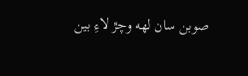صوبن سان لهه وچڙ لاءِ بين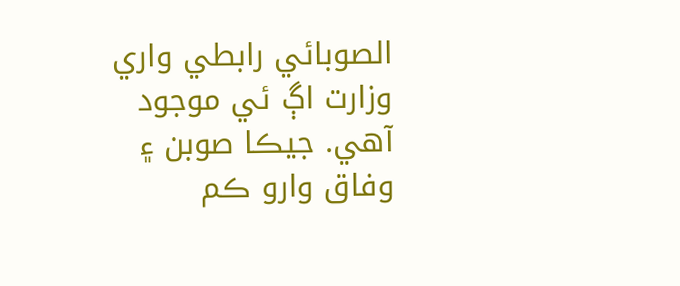الصوبائي رابطي واري وزارت اڳ ئي موجود آهي. جيڪا صوبن ۽ وفاق وارو ڪم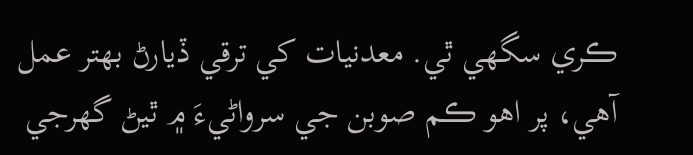ڪري سگهي ٿي. معدنيات کي ترقي ڏيارڻ بهتر عمل آهي، پر اهو ڪم صوبن جي سرواڻيءَ ۾ ٿيڻ گهرجي